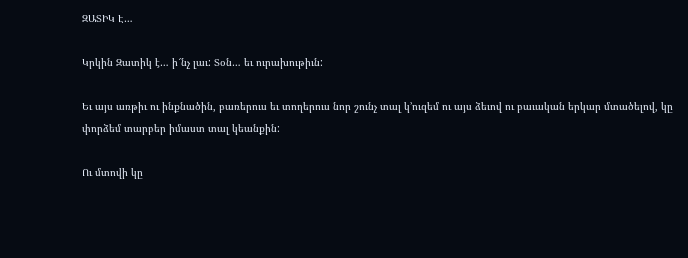ԶԱՏԻԿ Է…

Կրկին Զատիկ է… ի՜նչ լաւ: Տօն… եւ ուրախութիւն:

Եւ այս առթիւ ու ինքնածին, բառերուս եւ տողերուս նոր շունչ տալ կ՚ուզեմ ու այս ձեւով ու բաւական երկար մտածելով, կը փորձեմ տարբեր իմաստ տալ կեանքին:

Ու մտովի կը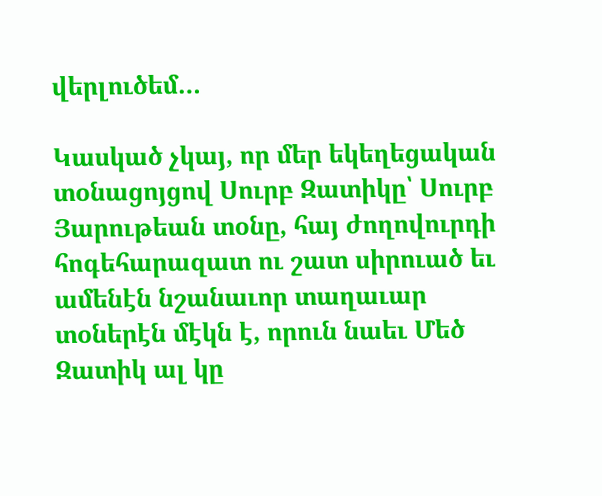վերլուծեմ…

Կասկած չկայ, որ մեր եկեղեցական տօնացոյցով Սուրբ Զատիկը՝ Սուրբ Յարութեան տօնը, հայ ժողովուրդի հոգեհարազատ ու շատ սիրուած եւ ամենէն նշանաւոր տաղաւար տօներէն մէկն է, որուն նաեւ Մեծ Զատիկ ալ կը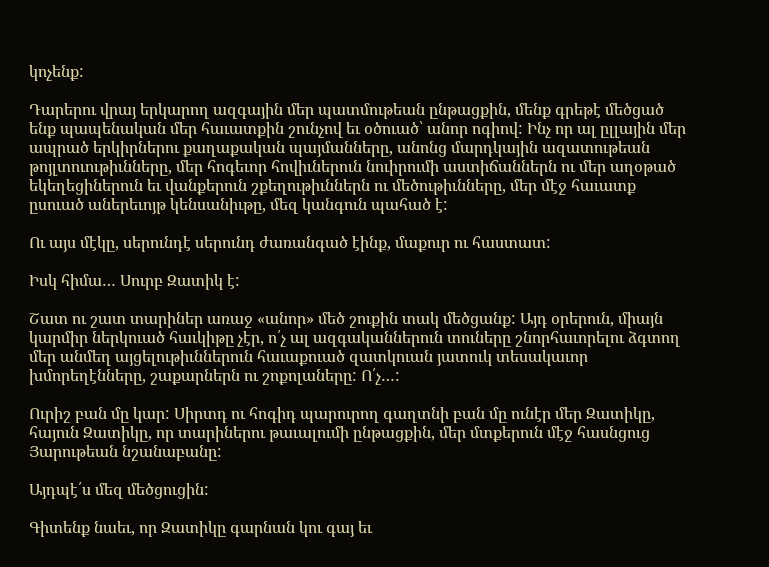կոչենք:

Դարերու վրայ երկարող ազգային մեր պատմութեան ընթացքին, մենք գրեթէ մեծցած ենք պապենական մեր հաւատքին շունչով եւ օծուած՝ անոր ոգիով: Ինչ որ ալ ըլլային մեր ապրած երկիրներու քաղաքական պայմանները, անոնց մարդկային ազատութեան թոյլտուութիւնները, մեր հոգեւոր հովիւներուն նուիրումի աստիճաններն ու մեր աղօթած եկեղեցիներուն եւ վանքերուն շքեղութիւններն ու մեծութիւնները, մեր մէջ հաւատք ըսուած աներեւոյթ կենսանիւթը, մեզ կանգուն պահած է:

Ու այս մէկը, սերունդէ սերունդ ժառանգած էինք, մաքուր ու հաստատ:

Իսկ հիմա… Սուրբ Զատիկ է:

Շատ ու շատ տարիներ առաջ «անոր» մեծ շուքին տակ մեծցանք: Այդ օրերուն, միայն կարմիր ներկուած հաւկիթը չէր, ո՛չ ալ ազգականներուն տուները շնորհաւորելու ձգտող մեր անմեղ այցելութիւններուն հաւաքուած զատկուան յատուկ տեսակաւոր խմորեղէնները, շաքարներն ու շոքոլաները: Ո՛չ…:

Ուրիշ բան մը կար: Սիրտդ ու հոգիդ պարուրող գաղտնի բան մը ունէր մեր Զատիկը, հայուն Զատիկը, որ տարիներու թաւալումի ընթացքին, մեր մտքերուն մէջ հասնցուց Յարութեան նշանաբանը:

Այդպէ՛ս մեզ մեծցուցին:

Գիտենք նաեւ, որ Զատիկը գարնան կու գայ եւ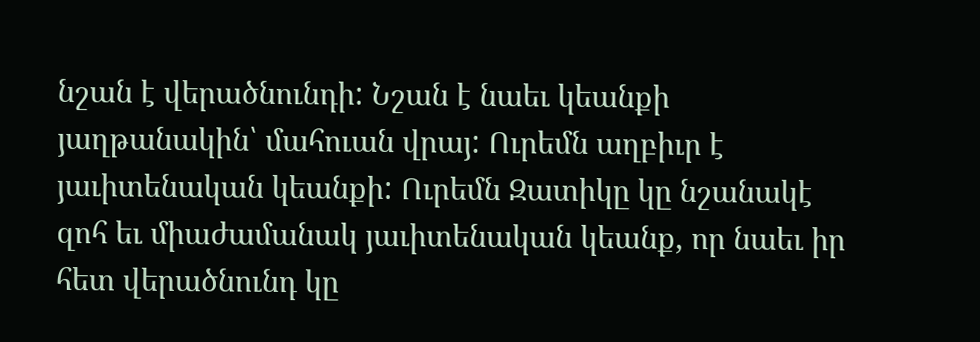նշան է վերածնունդի: Նշան է նաեւ կեանքի յաղթանակին՝ մահուան վրայ: Ուրեմն աղբիւր է յաւիտենական կեանքի: Ուրեմն Զատիկը կը նշանակէ զոհ եւ միաժամանակ յաւիտենական կեանք, որ նաեւ իր հետ վերածնունդ կը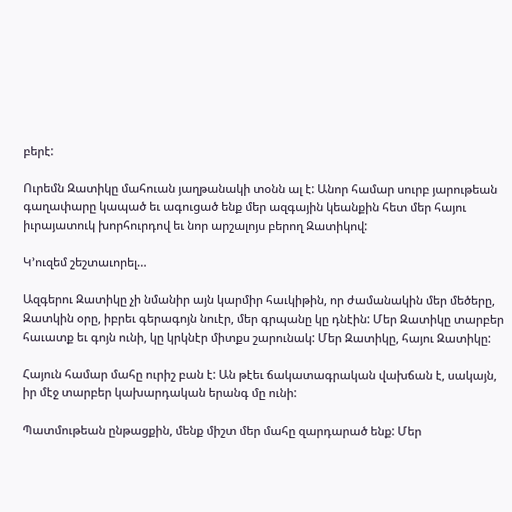բերէ:

Ուրեմն Զատիկը մահուան յաղթանակի տօնն ալ է: Անոր համար սուրբ յարութեան գաղափարը կապած եւ ագուցած ենք մեր ազգային կեանքին հետ մեր հայու իւրայատուկ խորհուրդով եւ նոր արշալոյս բերող Զատիկով:

Կ՚ուզեմ շեշտաւորել…

Ազգերու Զատիկը չի նմանիր այն կարմիր հաւկիթին, որ ժամանակին մեր մեծերը, Զատկին օրը, իբրեւ գերագոյն նուէր, մեր գրպանը կը դնէին: Մեր Զատիկը տարբեր հաւատք եւ գոյն ունի, կը կրկնէր միտքս շարունակ: Մեր Զատիկը, հայու Զատիկը:

Հայուն համար մահը ուրիշ բան է: Ան թէեւ ճակատագրական վախճան է, սակայն, իր մէջ տարբեր կախարդական երանգ մը ունի:

Պատմութեան ընթացքին, մենք միշտ մեր մահը զարդարած ենք: Մեր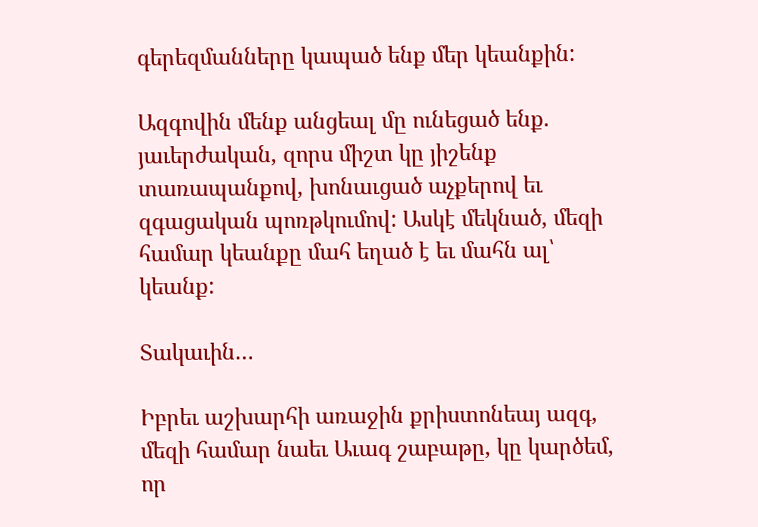գերեզմանները կապած ենք մեր կեանքին:

Ազգովին մենք անցեալ մը ունեցած ենք. յաւերժական, զորս միշտ կը յիշենք տառապանքով, խոնաւցած աչքերով եւ զգացական պոռթկումով: Ասկէ մեկնած, մեզի համար կեանքը մահ եղած է եւ մահն ալ՝ կեանք:

Տակաւին…

Իբրեւ աշխարհի առաջին քրիստոնեայ ազգ, մեզի համար նաեւ Աւագ շաբաթը, կը կարծեմ, որ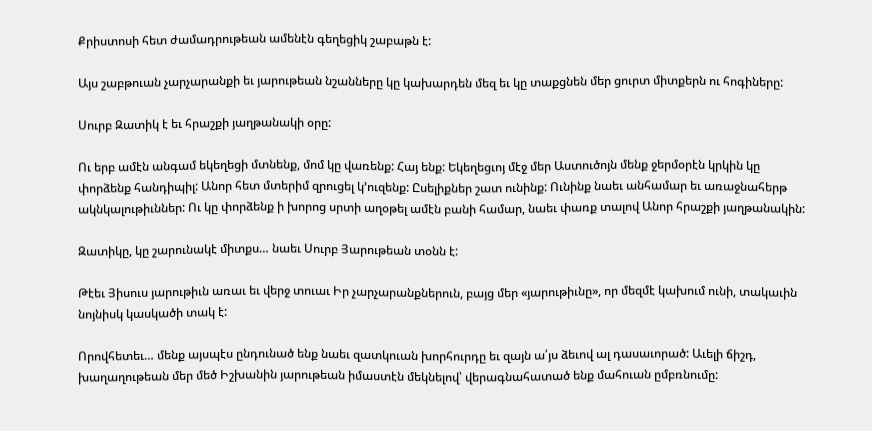Քրիստոսի հետ ժամադրութեան ամենէն գեղեցիկ շաբաթն է:

Այս շաբթուան չարչարանքի եւ յարութեան նշանները կը կախարդեն մեզ եւ կը տաքցնեն մեր ցուրտ միտքերն ու հոգիները:

Սուրբ Զատիկ է եւ հրաշքի յաղթանակի օրը:

Ու երբ ամէն անգամ եկեղեցի մտնենք, մոմ կը վառենք: Հայ ենք: Եկեղեցւոյ մէջ մեր Աստուծոյն մենք ջերմօրէն կրկին կը փորձենք հանդիպիլ: Անոր հետ մտերիմ զրուցել կ՚ուզենք: Ըսելիքներ շատ ունինք: Ունինք նաեւ անհամար եւ առաջնահերթ ակնկալութիւններ: Ու կը փորձենք ի խորոց սրտի աղօթել ամէն բանի համար, նաեւ փառք տալով Անոր հրաշքի յաղթանակին:

Զատիկը, կը շարունակէ միտքս… նաեւ Սուրբ Յարութեան տօնն է:

Թէեւ Յիսուս յարութիւն առաւ եւ վերջ տուաւ Իր չարչարանքներուն, բայց մեր «յարութիւնը», որ մեզմէ կախում ունի, տակաւին նոյնիսկ կասկածի տակ է:

Որովհետեւ… մենք այսպէս ընդունած ենք նաեւ զատկուան խորհուրդը եւ զայն ա՛յս ձեւով ալ դասաւորած: Աւելի ճիշդ, խաղաղութեան մեր մեծ Իշխանին յարութեան իմաստէն մեկնելով՝ վերագնահատած ենք մահուան ըմբռնումը: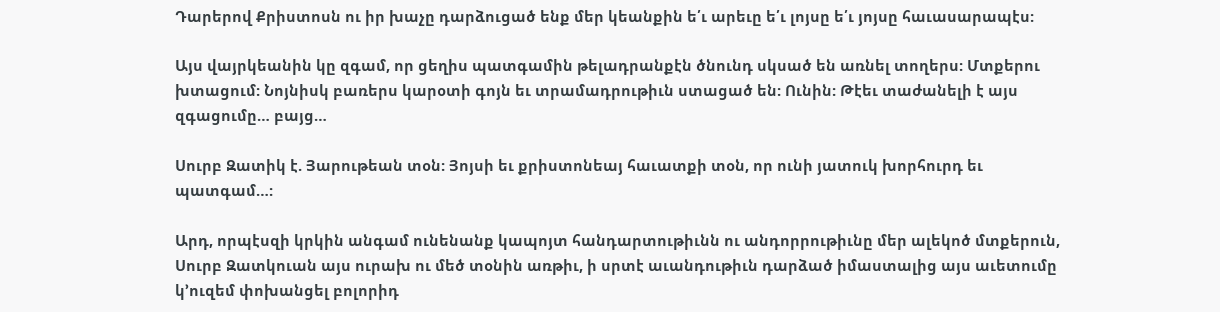Դարերով Քրիստոսն ու իր խաչը դարձուցած ենք մեր կեանքին ե՛ւ արեւը ե՛ւ լոյսը ե՛ւ յոյսը հաւասարապէս:

Այս վայրկեանին կը զգամ, որ ցեղիս պատգամին թելադրանքէն ծնունդ սկսած են առնել տողերս: Մտքերու խտացում: Նոյնիսկ բառերս կարօտի գոյն եւ տրամադրութիւն ստացած են: Ունին: Թէեւ տաժանելի է այս զգացումը… բայց…

Սուրբ Զատիկ է. Յարութեան տօն: Յոյսի եւ քրիստոնեայ հաւատքի տօն, որ ունի յատուկ խորհուրդ եւ պատգամ…:

Արդ, որպէսզի կրկին անգամ ունենանք կապոյտ հանդարտութիւնն ու անդորրութիւնը մեր ալեկոծ մտքերուն, Սուրբ Զատկուան այս ուրախ ու մեծ տօնին առթիւ, ի սրտէ աւանդութիւն դարձած իմաստալից այս աւետումը կ՚ուզեմ փոխանցել բոլորիդ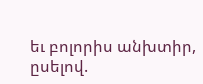եւ բոլորիս անխտիր, ըսելով.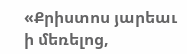«Քրիստոս յարեաւ ի մեռելոց,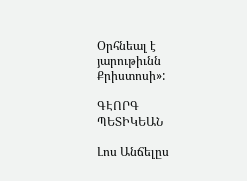Օրհնեալ է յարութիւնն Քրիստոսի»:

ԳԷՈՐԳ ՊԵՏԻԿԵԱՆ

Լոս Անճելըս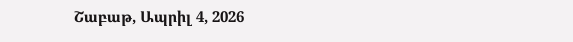Շաբաթ, Ապրիլ 4, 2026